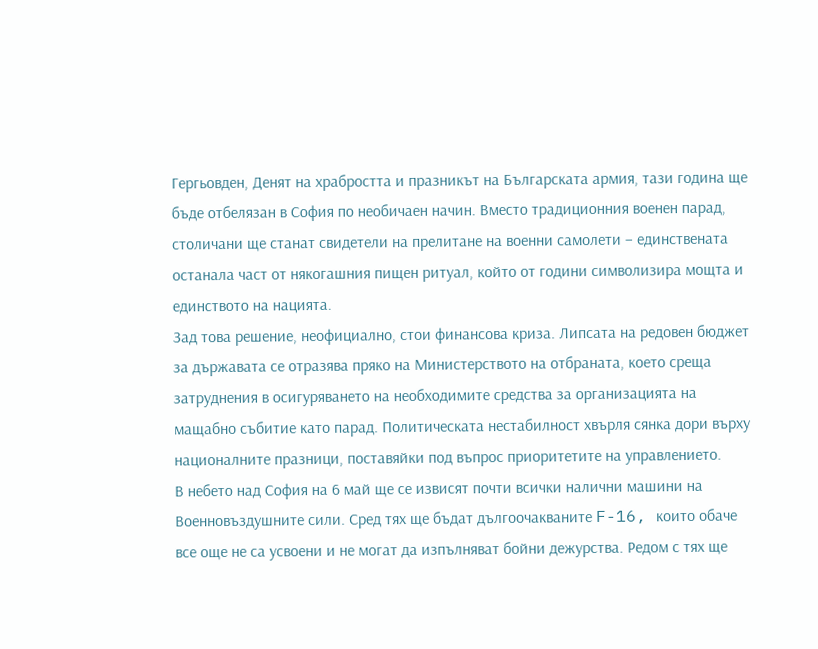Гергьовден, Денят на храбростта и празникът на Българската армия, тази година ще бъде отбелязан в София по необичаен начин. Вместо традиционния военен парад, столичани ще станат свидетели на прелитане на военни самолети – единствената останала част от някогашния пищен ритуал, който от години символизира мощта и единството на нацията.
Зад това решение, неофициално, стои финансова криза. Липсата на редовен бюджет за държавата се отразява пряко на Министерството на отбраната, което среща затруднения в осигуряването на необходимите средства за организацията на мащабно събитие като парад. Политическата нестабилност хвърля сянка дори върху националните празници, поставяйки под въпрос приоритетите на управлението.
В небето над София на 6 май ще се извисят почти всички налични машини на Военновъздушните сили. Сред тях ще бъдат дългоочакваните F-16, които обаче все още не са усвоени и не могат да изпълняват бойни дежурства. Редом с тях ще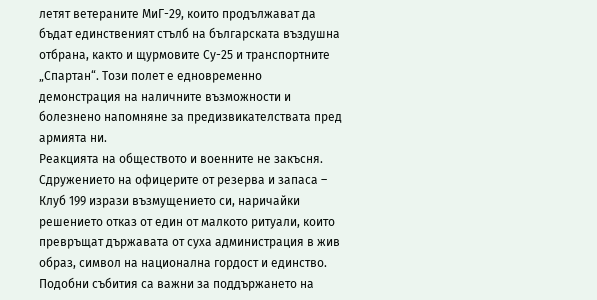летят ветераните МиГ-29, които продължават да бъдат единственият стълб на българската въздушна отбрана, както и щурмовите Су-25 и транспортните „Спартан“. Този полет е едновременно демонстрация на наличните възможности и болезнено напомняне за предизвикателствата пред армията ни.
Реакцията на обществото и военните не закъсня. Сдружението на офицерите от резерва и запаса – Клуб 199 изрази възмущението си, наричайки решението отказ от един от малкото ритуали, които превръщат държавата от суха администрация в жив образ, символ на национална гордост и единство. Подобни събития са важни за поддържането на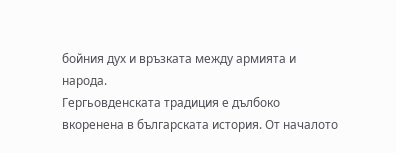бойния дух и връзката между армията и народа.
Гергьовденската традиция е дълбоко вкоренена в българската история. От началото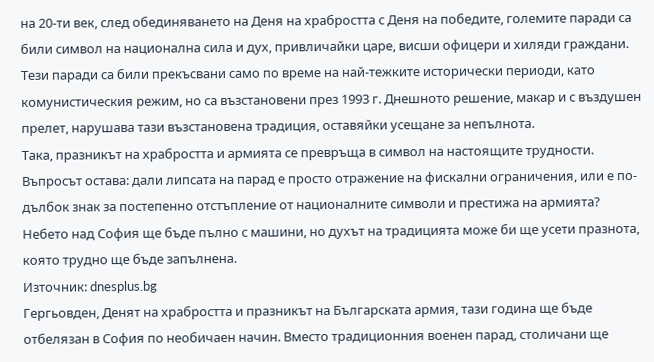на 20-ти век, след обединяването на Деня на храбростта с Деня на победите, големите паради са били символ на национална сила и дух, привличайки царе, висши офицери и хиляди граждани. Тези паради са били прекъсвани само по време на най-тежките исторически периоди, като комунистическия режим, но са възстановени през 1993 г. Днешното решение, макар и с въздушен прелет, нарушава тази възстановена традиция, оставяйки усещане за непълнота.
Така, празникът на храбростта и армията се превръща в символ на настоящите трудности. Въпросът остава: дали липсата на парад е просто отражение на фискални ограничения, или е по-дълбок знак за постепенно отстъпление от националните символи и престижа на армията? Небето над София ще бъде пълно с машини, но духът на традицията може би ще усети празнота, която трудно ще бъде запълнена.
Източник: dnesplus.bg
Гергьовден, Денят на храбростта и празникът на Българската армия, тази година ще бъде отбелязан в София по необичаен начин. Вместо традиционния военен парад, столичани ще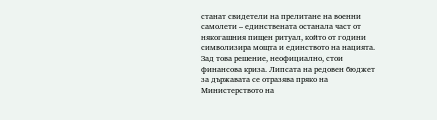станат свидетели на прелитане на военни самолети – единствената останала част от някогашния пищен ритуал, който от години символизира мощта и единството на нацията.
Зад това решение, неофициално, стои финансова криза. Липсата на редовен бюджет за държавата се отразява пряко на Министерството на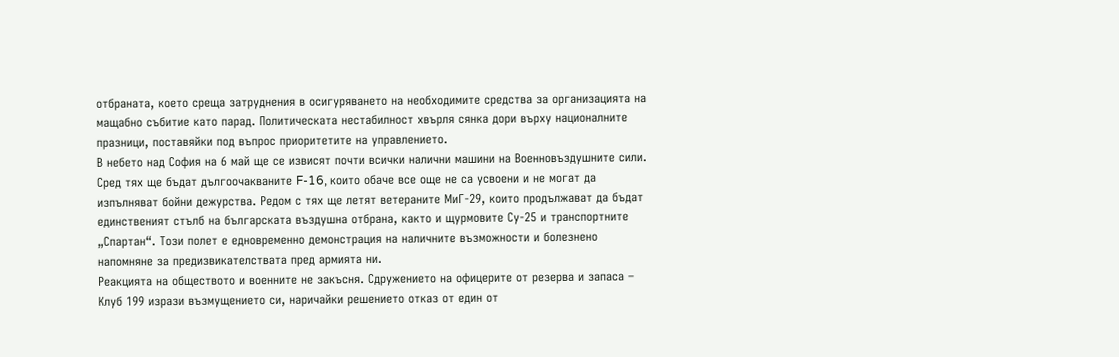отбраната, което среща затруднения в осигуряването на необходимите средства за организацията на мащабно събитие като парад. Политическата нестабилност хвърля сянка дори върху националните празници, поставяйки под въпрос приоритетите на управлението.
В небето над София на 6 май ще се извисят почти всички налични машини на Военновъздушните сили. Сред тях ще бъдат дългоочакваните F-16, които обаче все още не са усвоени и не могат да изпълняват бойни дежурства. Редом с тях ще летят ветераните МиГ-29, които продължават да бъдат единственият стълб на българската въздушна отбрана, както и щурмовите Су-25 и транспортните „Спартан“. Този полет е едновременно демонстрация на наличните възможности и болезнено напомняне за предизвикателствата пред армията ни.
Реакцията на обществото и военните не закъсня. Сдружението на офицерите от резерва и запаса – Клуб 199 изрази възмущението си, наричайки решението отказ от един от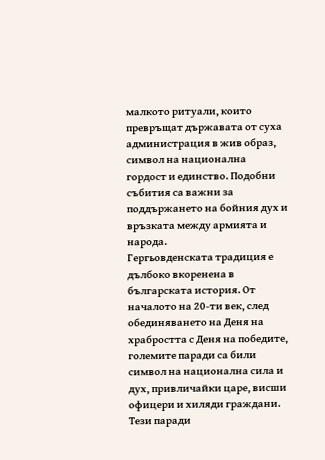малкото ритуали, които превръщат държавата от суха администрация в жив образ, символ на национална гордост и единство. Подобни събития са важни за поддържането на бойния дух и връзката между армията и народа.
Гергьовденската традиция е дълбоко вкоренена в българската история. От началото на 20-ти век, след обединяването на Деня на храбростта с Деня на победите, големите паради са били символ на национална сила и дух, привличайки царе, висши офицери и хиляди граждани. Тези паради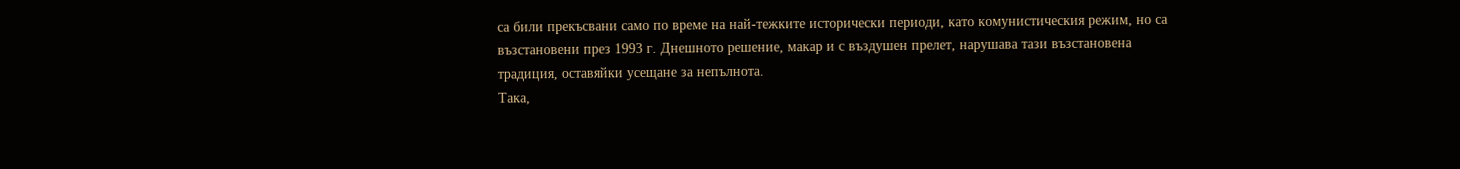са били прекъсвани само по време на най-тежките исторически периоди, като комунистическия режим, но са възстановени през 1993 г. Днешното решение, макар и с въздушен прелет, нарушава тази възстановена традиция, оставяйки усещане за непълнота.
Така,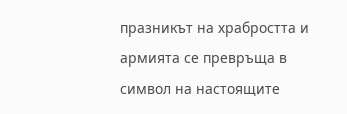празникът на храбростта и армията се превръща в символ на настоящите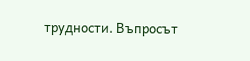трудности. Въпросът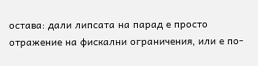остава: дали липсата на парад е просто отражение на фискални ограничения, или е по-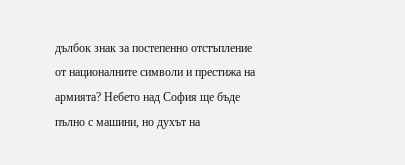дълбок знак за постепенно отстъпление от националните символи и престижа на армията? Небето над София ще бъде пълно с машини, но духът на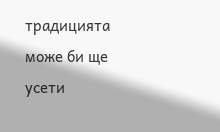традицията може би ще усети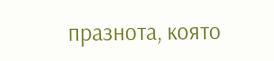празнота, която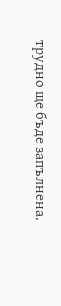трудно ще бъде запълнена.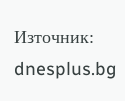Източник: dnesplus.bg